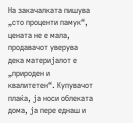На закачалката пишува „сто проценти памук“, цената не е мала, продавачот уверува дека материјалот е „природен и квалитетен“. Купувачот плаќа, ја носи облеката дома, ја пере еднаш и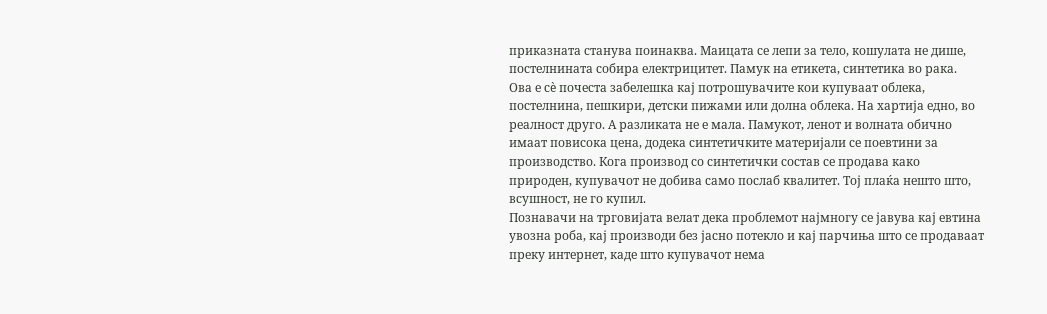приказната станува поинаква. Маицата се лепи за тело, кошулата не дише, постелнината собира електрицитет. Памук на етикета, синтетика во рака.
Ова е сè почеста забелешка кај потрошувачите кои купуваат облека, постелнина, пешкири, детски пижами или долна облека. На хартија едно, во реалност друго. А разликата не е мала. Памукот, ленот и волната обично имаат повисока цена, додека синтетичките материјали се поевтини за производство. Кога производ со синтетички состав се продава како природен, купувачот не добива само послаб квалитет. Тој плаќа нешто што, всушност, не го купил.
Познавачи на трговијата велат дека проблемот најмногу се јавува кај евтина увозна роба, кај производи без јасно потекло и кај парчиња што се продаваат преку интернет, каде што купувачот нема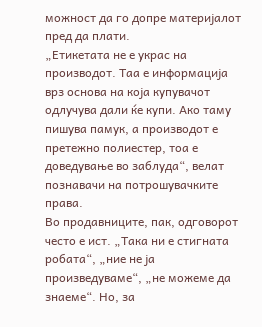можност да го допре материјалот пред да плати.
„Етикетата не е украс на производот. Таа е информација врз основа на која купувачот одлучува дали ќе купи. Ако таму пишува памук, а производот е претежно полиестер, тоа е доведување во заблуда“, велат познавачи на потрошувачките права.
Во продавниците, пак, одговорот често е ист. „Така ни е стигната робата“, „ние не ја произведуваме“, „не можеме да знаеме“. Но, за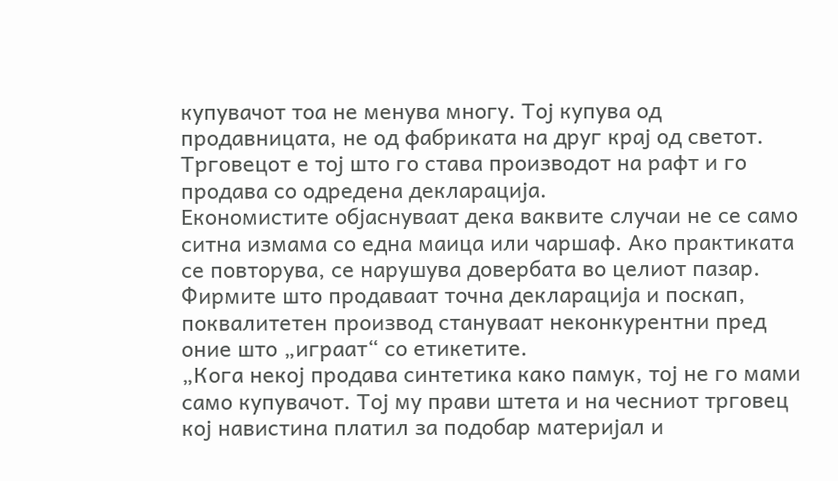купувачот тоа не менува многу. Тој купува од продавницата, не од фабриката на друг крај од светот. Трговецот е тој што го става производот на рафт и го продава со одредена декларација.
Економистите објаснуваат дека ваквите случаи не се само ситна измама со една маица или чаршаф. Ако практиката се повторува, се нарушува довербата во целиот пазар. Фирмите што продаваат точна декларација и поскап, поквалитетен производ стануваат неконкурентни пред оние што „играат“ со етикетите.
„Кога некој продава синтетика како памук, тој не го мами само купувачот. Тој му прави штета и на чесниот трговец кој навистина платил за подобар материјал и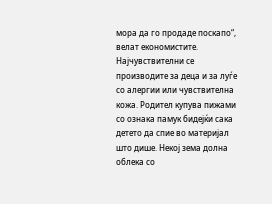мора да го продаде поскапо“, велат економистите.
Најчувствителни се производите за деца и за луѓе со алергии или чувствителна кожа. Родител купува пижами со ознака памук бидејќи сака детето да спие во материјал што дише. Некој зема долна облека со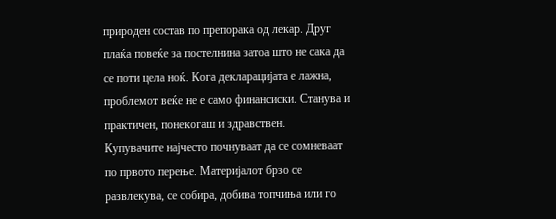природен состав по препорака од лекар. Друг плаќа повеќе за постелнина затоа што не сака да се поти цела ноќ. Кога декларацијата е лажна, проблемот веќе не е само финансиски. Станува и практичен, понекогаш и здравствен.
Купувачите најчесто почнуваат да се сомневаат по првото перење. Материјалот брзо се развлекува, се собира, добива топчиња или го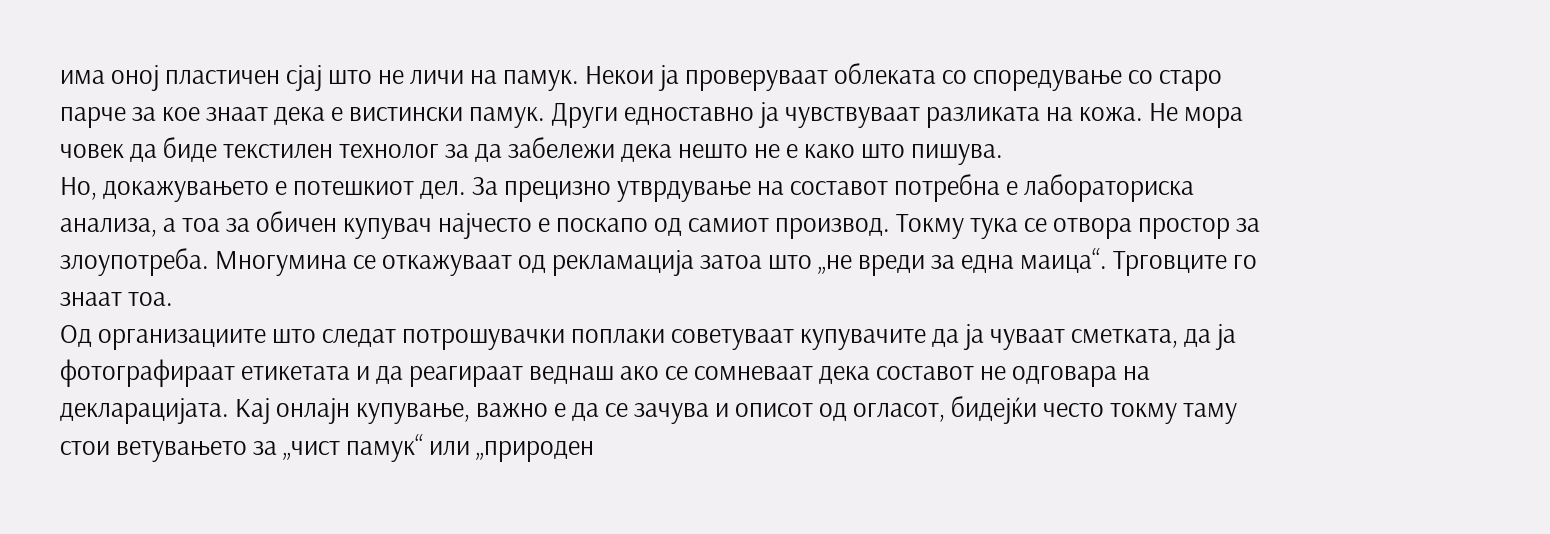има оној пластичен сјај што не личи на памук. Некои ја проверуваат облеката со споредување со старо парче за кое знаат дека е вистински памук. Други едноставно ја чувствуваат разликата на кожа. Не мора човек да биде текстилен технолог за да забележи дека нешто не е како што пишува.
Но, докажувањето е потешкиот дел. За прецизно утврдување на составот потребна е лабораториска анализа, а тоа за обичен купувач најчесто е поскапо од самиот производ. Токму тука се отвора простор за злоупотреба. Многумина се откажуваат од рекламација затоа што „не вреди за една маица“. Трговците го знаат тоа.
Од организациите што следат потрошувачки поплаки советуваат купувачите да ја чуваат сметката, да ја фотографираат етикетата и да реагираат веднаш ако се сомневаат дека составот не одговара на декларацијата. Кај онлајн купување, важно е да се зачува и описот од огласот, бидејќи често токму таму стои ветувањето за „чист памук“ или „природен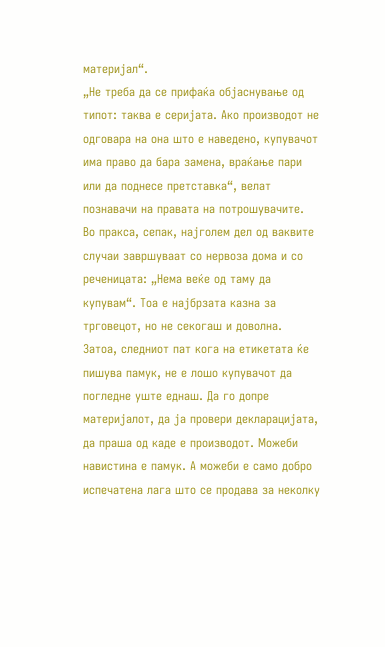материјал“.
„Не треба да се прифаќа објаснување од типот: таква е серијата. Ако производот не одговара на она што е наведено, купувачот има право да бара замена, враќање пари или да поднесе претставка“, велат познавачи на правата на потрошувачите.
Во пракса, сепак, најголем дел од ваквите случаи завршуваат со нервоза дома и со реченицата: „Нема веќе од таму да купувам“. Тоа е најбрзата казна за трговецот, но не секогаш и доволна.
Затоа, следниот пат кога на етикетата ќе пишува памук, не е лошо купувачот да погледне уште еднаш. Да го допре материјалот, да ја провери декларацијата, да праша од каде е производот. Можеби навистина е памук. А можеби е само добро испечатена лага што се продава за неколку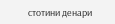стотини денари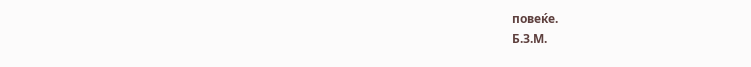повеќе.
Б.З.М.